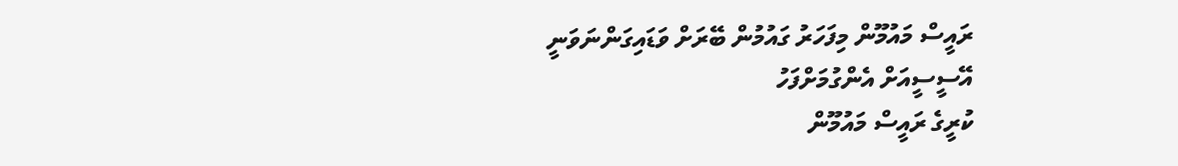ރައީސް މައުމޫން މިފަހަރު ގައުމުން ބޭރަށް ވަޑައިގަންނަވަނީ އޭސީސީއަށް އެންގުމަށްފަހު
ކުރީގެ ރައީސް މައުމޫން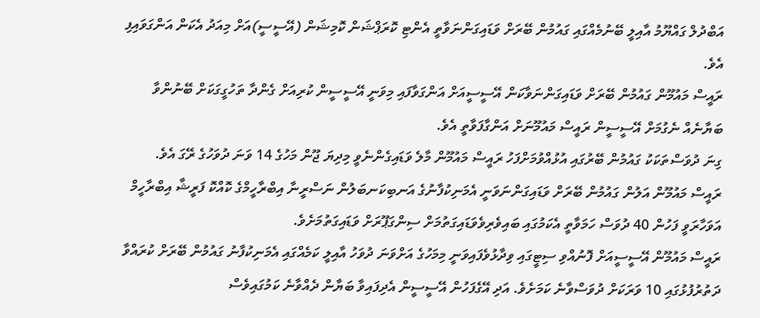އަބްދުލް ގައްޔޫމު އާއިލީ ބޭނުމެއްގައި ގައުމުން ބޭރަށް ވަޑައިގަންނަވާތީ އެންޓި ކޮރަޕްޝަން ކޮމިޝަން (އޭސީސީ)އަށް މިއަދު އެކަން އަންގަވައިފި އެވެ.
ރައީސް މައުމޫން ގައުމުން ބޭރަށް ވަޑައިގަންނަވާކަން އޭސީސީއަށް އަންގަވާފައި މިވަނީ އޭސީސީން ކުރިއަށް ގެންދާ ތަހުގީގަކަށް ބޭނުންވާ ބަޔާނެއް ނެގުމަށް އޭސީސީން ރައީސް މައުމޫނަށް އަންގާފަވާތީ އެވެ.
ގިނަ ދުވަސްތަކަކު ގައުމުން ބޭރުގައި އުޅުއްވުމަށްފަހު ރައީސް މައުމޫން މާލެ ވަޑައިގެންނެވީ މިދިޔަ ޖޫން މަހުގެ 14 ވަނަ ދުވަހުގެ ރޭގަ އެވެ. ރައީސް މައުމޫން އަލުން ގައުމުން ބޭރަށް ވަޑައިގަންނަވަނީ އެމަނިކުފާނުގެ އަނބިކަނބަލުން ނަސްރީނާ އިބްރާހީމްގެ ކޮއްކޮ ފަރީޝާ އިބްރާހީމް އަވަހާރަވީ ފަހުން 40 ދުވަސް ހަމަވާތީ އެކަމުގައި ބައިވެރިވެވަޑައިގަތުމަށް ސިންގަޕޫރަށް ވަޑައިގަތުމަށެވެ.
ރައީސް މައުމޫން އޭސީސީއަށް ފޮނުއްވި ސިޓީގައި ވިދާޅުވެފައިވަނީ މިމަހުގެ އަށްވަނަ ދުވަހު އާއިލީ ކަމެއްގައި އެމަނިކުފާނު ގައުމުން ބޭރަށް ކުރައްވާ ދަތުރުފުޅުގައި 10 ވަރަކަށް ދުވަސްވާނެ ކަމަށެވެ. އަދި އޭގެފަހުން އޭސީސީން އެދިފައިވާ ބަޔާން ދެއްވާނެ ކަމުގައިވެސް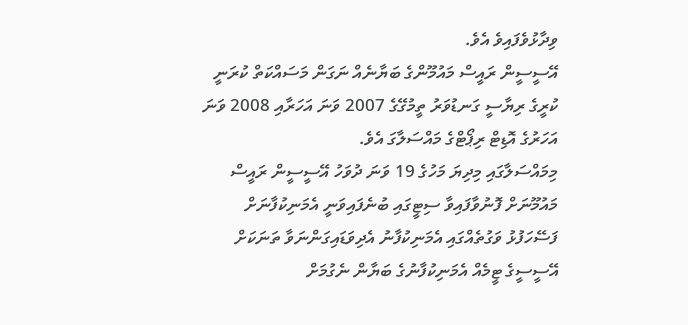ވިދާޅުވެފައިވެ އެވެ.
އޭސީސީން ރައީސް މައުމޫންގެ ބަޔާނެއް ނަގަން މަސައްކަތް ކުރަނީ ކުރީގެ ރިޔާސީ ގަނޑުވަރު ތީމުގޭގެ 2007 ވަނަ އަހަރާއި 2008 ވަނަ އަހަރުގެ އޮޑިޓް ރިޕޯޓްގެ މައްސަލާގަ އެވެ.
މިމައްސަލާގައި މިދިޔަ މަހުގެ 19 ވަނަ ދުވަހު އޭސީސީން ރައީސް މައުމޫނަށް ފޮނުވާފައިވާ ސިޓީގައި ބުނެފައިވަނީ އެމަނިކުފާނަށް ފަސޭހަފުޅު ވަގުތެއްގައި އެމަނިކުފާނު އެދިވަޑައިގަންނަވާ ތަނަކަށް އޭސީސީގެ ޓީމެއް އެމަނިކުފާނުގެ ބަޔާން ނެގުމަށް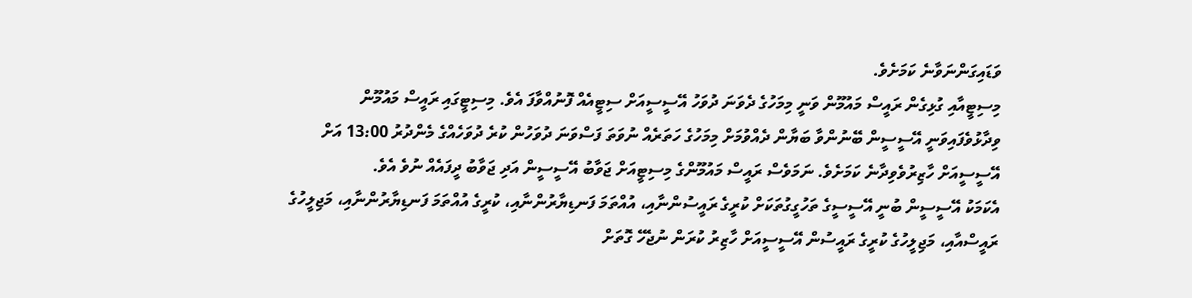ވަޑައިގަންނަވާނެ ކަމަށެވެ.
މިސިޓީއާއި ގުޅިގެން ރައީސް މައުމޫން ވަނީ މިމަހުގެ ދެވަނަ ދުވަހު އޭސީސީއަށް ސިޓީއެއް ފޮނުއްވާފަ އެވެ. މިސިޓީގައި ރައީސް މައުމޫން ވިދާޅުވެފައިވަނީ އޭސީސީން ބޭނުންވާ ބަޔާން ދެއްވުމަށް މިމަހުގެ ހަތަރެއް ނުވަތަ ފަސްވަނަ ދުވަހުން ކުރެ ދުވަހެއްގެ މެންދުރު 13:00 އަށް އޭސީސީއަށް ހާޒިރުވެވިދާނެ ކަމަށެވެ. ނަމަވެސް ރައީސް މައުމޫންގެ މިސިޓީއަށް ޖަވާބު އޭސީސީން އަދި ޖަވާބު ދީފައެއް ނުވެ އެވެ.
އެކަމަކު އޭސީސީން ބުނީ އޭސީސީގެ ތަހުގީގުތަކަށް ކުރީގެ ރައީސުންނާއި، އުއްތަމަ ފަނޑިޔާރުންނާއި، ކުރީގެ އުއްތަމަ ފަނޑިޔާރުންނާއި، މަޖިލީހުގެ ރައީސްއާއި، މަޖިލީހުގެ ކުރީގެ ރައީސުން އޭސީސީއަށް ހާޒިރު ކުރަން ނުޖެހޭ ގޮތަށް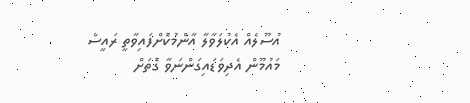އުސޫލެއް އެކުލަވާލާ އާންމުކޮށްފައިވާތީ ރައީސް މައުމޫން އެދިވަޑައިގަންނަވާ ގޮތަށް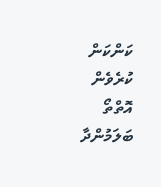ކަންކަން ކުރެވެން އޮތްތޯ ބަލަމުންދާ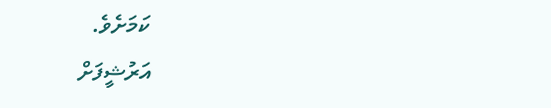ކަމަށެވެ.
އަރުޝީފަށް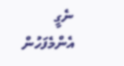ނެގީ
އެންމެފަހުން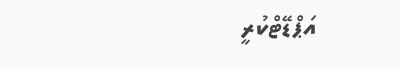އަޕްޑޭޓްކުރީ